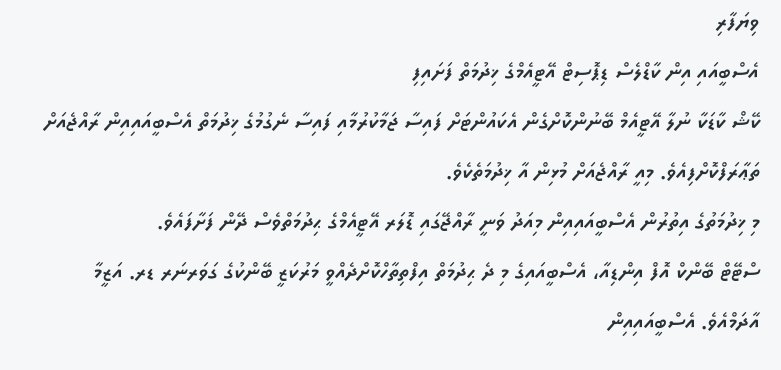ވިޔަފާރި
އެސްބީއައި އިން ކާޑްލެސް ޑިޕޮސިޓް އޭޓީއެމްގެ ޚިދުމަތް ފަށައިފި
ކޭޝް ކާޑަކާ ނުލާ އޭޓީއެމް ބޭނުންކޮށްގެން އެކައުންޓަށް ފައިސާ ޖަމާކުރުމާއި ފައިސާ ނެގުމުގެ ޚިދުމަތް އެސްބީއައިއިން ރާއްޖެއަށް ތަޢާރަފްކޮށްފިއެވެ. މިއީ ރާއްޖެއަށް މުޅިން އާ ޚިދުމަތެކެވެ.
މި ޚިދުމަތުގެ އިތުރުން އެސްބީއައިއިން މިއަދު ވަނީ ރާއްޖޭގައި ޑޮލަރ އޭޓީއެމްގެ ޙިދުމަތްވެސް ދޭން ފަށާފައެވެ.
ސްޓޭޓް ބޭންކް އޮފް އިންޑިއާ، އެސްބީއައިގެ މި ދެ ޙިދުމަތް އިފްތިތާހްކޮށްދެއްވީ މަރުކަޒީ ބޭންކުގެ ގަވަރނަރ ޑރ. އަޒީމާ އާދަމްއެވެ. އެސްބީއައިއިން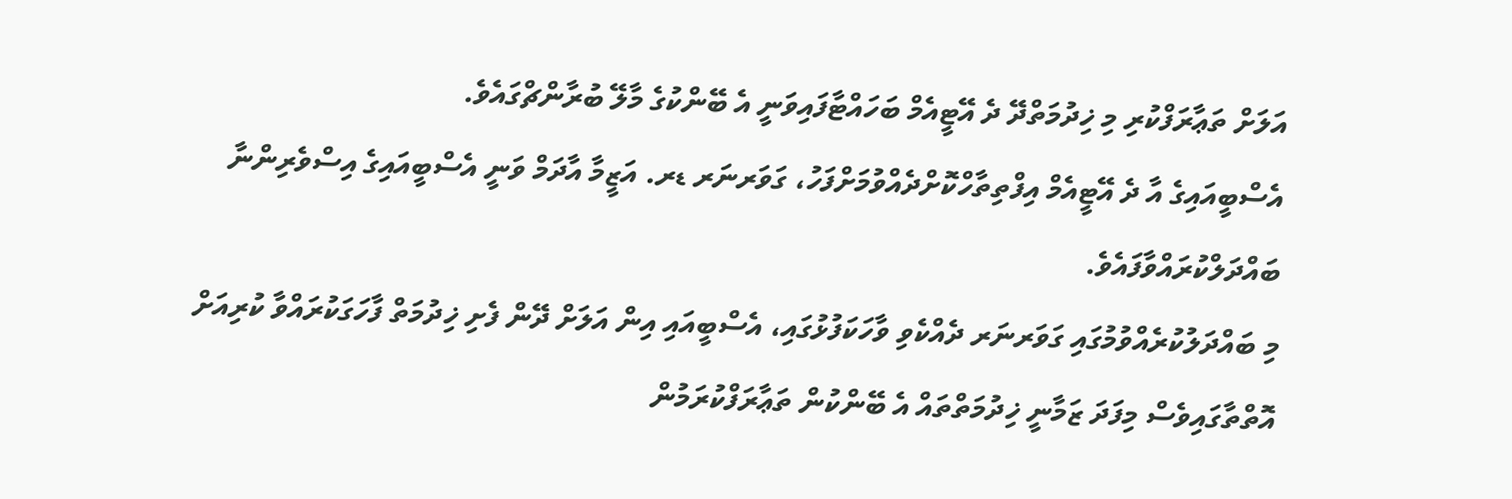އަލަށް ތަޢާރަފްކުރި މި ޚިދުމަތްދޭ ދެ އޭޓީއެމް ބަހައްޓާފައިވަނީ އެ ބޭންކުގެ މާލޭ ބުރާންޗްގައެވެ.
އެސްބީއައިގެ އާ ދެ އޭޓީއެމް އިފްތިތާހްކޮށްދެއްވުމަށްފަހު، ގަވަރނަރ ޑރ. އަޒީމާ އާދަމް ވަނީ އެސްބީއައިގެ އިސްވެރިންނާ ބައްދަލްކުރައްވާފައެވެ.
މި ބައްދަލުކުރެއްވުމުގައި ގަވަރނަރ ދެއްކެވި ވާހަކަފުޅުގައި، އެސްބީއައި އިން އަލަށް ދޭން ފެށި ޚިދުމަތް ފާހަގަކުރައްވާ ކުރިއަށް އޮތްތާގައިވެސް މިފަދަ ޒަމާނީ ޚިދުމަތްތައް އެ ބޭންކުން ތަޢާރަފްކުރަމުން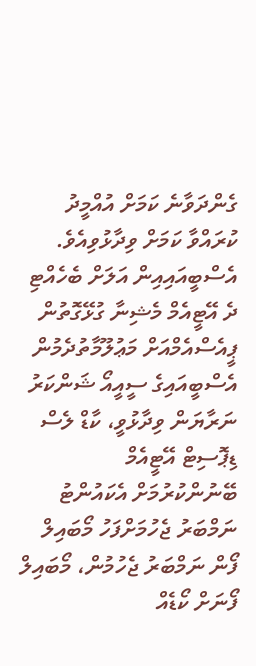ގެންދަވާނެ ކަމަށް އުއްމީދު ކުރައްވާ ކަމަށް ވިދާޅުވިއެވެ.
އެސްބީއައިއިން އަލަށް ބެހެއްޓި ދެ އޭޓީއެމް މެޝިނާ ގުޅޭގޮތުން ޕީއެސްއެމްއަށް މަޢުލޫމާތުދެމުން އެސްބީއައިގެ ސީއީއޯ ޝަންކަރު ނަރާޔަން ވިދާޅުވީ، ކާޑް ލެސް ޑިޕޮސިޓް އޭޓީއެމް ބޭނުންކުރުމަށް އެކައުންޓު ނަމްބަރު ޖެހުމަށްފަހު މޯބައިލް ފޯން ނަމްބަރު ޖެހުމުން، މޯބައިލް ފޯނަށް ކޯޑެއް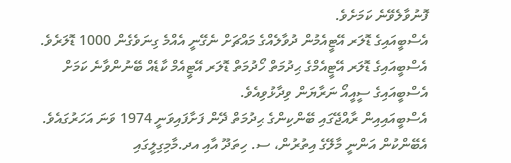ފޮނުވާލެވޭނެ ކަމަށެވެ.
އެސްބީއައިގެ ޑޮލަރ އޭޓީއެމުން ދުވާލެއްގެ މައްޗަށް ނެގޭނީ އެއްމެ ގިނަވެގެން 1000 ޑޮލަރެވެ. އެސްބީއައިގެ ޑޮލަރ އޭޓީއެމްގެ ޙިދުމަތް ހޯދުމަތް ޑޮލަރ އޭޓީއެމް ކާޑެއް ބޭނުންވާނެ ކަމަށް އެސްބީއައިގެ ސީއީއޯ ނަރާޔަން ވިދާޅުވިއެވެ.
އެސްބީއައިއިން ރާއްޖޭގައި ބޭންކިންގެ ޙިދުމަތް ދޭން ފަށާފައިވަނީ 1974 ވަނަ އަހަރުގައެވެ. އެބޭންކުން އަންނީ މާލޭގެ އިތުރުން، ސ. ހިތަދޫ އާއި އދ.މާމިގިލީގައި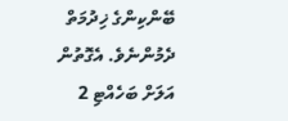ބޭންކިންގެ ޚިދުމަތް ދެމުންނެވެ. އެގޮތުން އަލަށް ބަހެއްޓި 2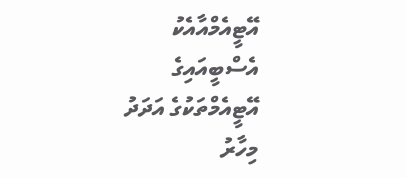އޭޓީއެމްއާއެކު އެސްބީއައިގެ އޭޓީއެމްތަކުގެ އަދަދު މިހާރު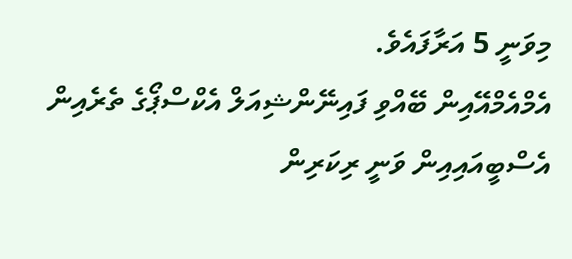މިވަނީ 5 އަރާފައެވެ.
އެމްއެމްއޭއިން ބޭއްވި ފައިނޭންޝިއަލް އެކްސްޕޯގެ ތެރެއިން އެސްބީއައިއިން ވަނީ ރިކަރިން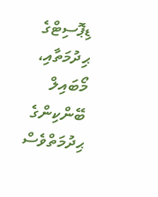ޑިޕޮސިޓްގެ ޙިދުމަތާއި، މޯބައިލް ބޭންކިންގެ ޙިދުމަތްވެސް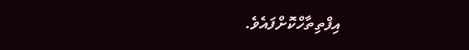އިފްތިތާހްކޮށްފައެވެ.